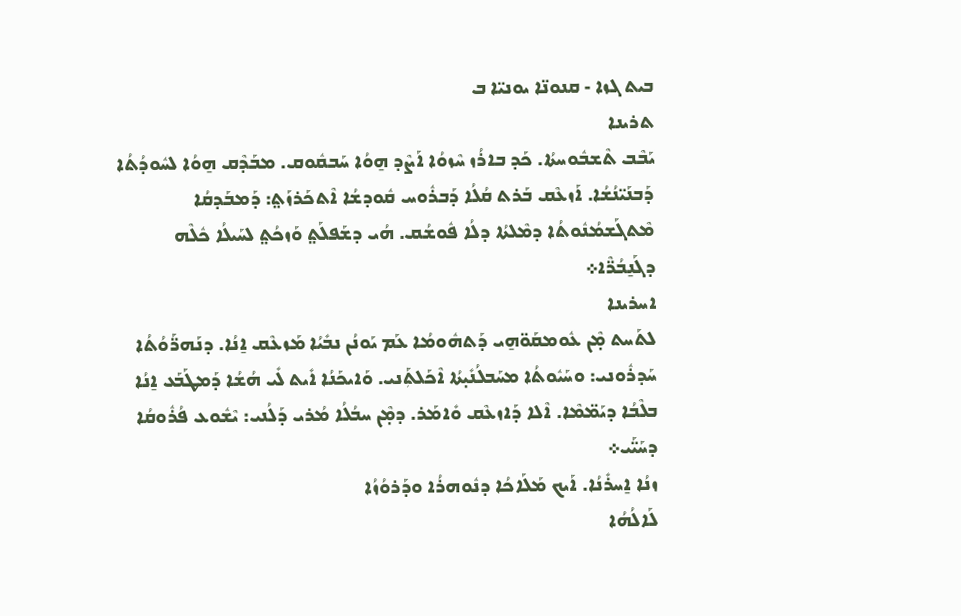ܒܝܬ ܓܙܐ - ܩܢܘܢ̈ܐ ܝܘܢܝ̈ܐ ܒ
ܬܪܝܢܐ
ܝܰܒܶܒ ܬܶܫܒܽܘܚܬܳܐ. ܟܰܕ ܒܐܪܳܙ ܚܶܙܘܳܐ ܐܰܨܶܕ ܗ̱ܘܳܐ ܚܰܒܩܽܘܩ. ܡܒܰܕܶܩ ܗ̱ܘܳܐ ܠܚܽܘܕܳܬܳܐ ܕܰܒܢܰܝ̈ܢܳܫܳܐ. ܐܰܙܥܶܩ ܒܰܪܬ ܩܳܠܳܐ ܕܰܒܪܽܘܚ ܩܽܘܕܫܳܐ ܐܶܬܟܰܪܙܰܬ݀: ܕܰܡܒܰܕܩܳܐ ܡܶܬܓܰܫܡܳܢܽܘܬܳܐ ܕܡܶܠܬܳܐ ܕܠܳܐ ܦܽܘܫܳܩ. ܗܳܝ ܕܫܰܦܠܰܬ݀ ܘܰܙܟܳܬ݀ ܠܚܰܝܠܳܐ ܟܽܠܶܗ ܕܓܰܢ̱ܒܳܪ̈ܶܐ܀
ܐܚܪܝܢܐ
ܠܬܰܚܬ ܡ̣ܶܢ ܥܽܘܡܩܰܘ̈ܗ̱ܝ ܕܰܬܗܽܘܡܳܐ ܥܰܡ ܝܰܘܢܳܢ ܢܒܺܝܳܐ ܡܰܙܥܶܩ ܐ̱ܢܳܐ. ܕܢܰܗܪ̈ܰܘܳܬܳܐ ܚܰܕܪܽܘܢܝ: ܘܚܰܝܽܘܬܳܐ ܡܚܰܒܠܳܢܺܝ̣ܬܳܐ ܐܶܟܰܠܬܼܰܢܝ. ܘܰܐܝܟܰܢܳܐ ܐܺܝܬ ܠܺܝ ܗܳܫܳܐ ܕܰܡܛܰܒܰܥ ܐ̱ܢܳܐ ܒܠܶܒܳܐ ܕܝܰܡ̈ܡܶܐ. ܐܶܠܐ ܕܰܐܙܥܶܩ ܘܺܐܡܰܪ. ܕܡ̣ܶܢ ܚܒܳܠܳܐ ܡܳܪܝ ܕܰܠܳܢܝ: ܝܶܫܽܘܥ ܦܳܪܽܘܩܳܐ ܕܚܰܝ̈ܰܝ܀
ܙܢܳܐ ܐ̱ܚܪܺܢܳܐ. ܐܰܝܟ ܡܰܠܰܐܟܳܐ ܕܢܽܘܗܪܳܐ ܘܕܰܪܘܳܙܳܐ
ܠܰܐܠܳܗܳܐ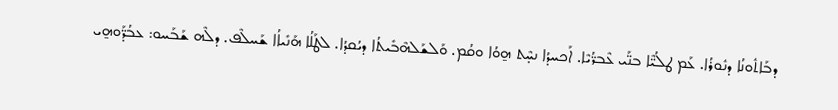ܕܒܰܐܬܽܘܢܳܐ ܕܢܽܘܪܳܐ. ܥܰܡ ܛܠܳܝ̈ܶܐ ܒܢ̈ܰܝ ܥܶܒܪ̈ܳܝܶܐ. ܐܰܟܚܕܳܐ ܢܚ̣ܶܬ ܗ̱ܘܳܐ ܘܩܳܡ. ܘܰܠܫܰܠܗܶܒܺܝܬܳܐ ܕܝܳܩܕܳܐ. ܠܛܰܠܳܐ ܗܰܢܺܝܐܳܐ ܫܰܚܠܶܦ. ܕܠܶܗ ܫܰܒܰܚܘ: ܥܒܳܕ̈ܰܘܗ̱ܝ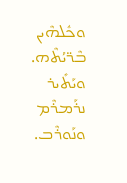ܘܟܽܠܗܶܝܢ ܒܶܪ̈ܝܳܬܶܗ. ܘܝܰܬܺܝܪ ܢܪܰܡܪܶܡ ܘܢܰܘܪܶܒ.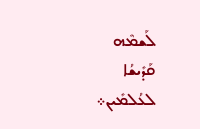ܠܰܫܡܶܗ ܩܰܕܺܝܫܳܐ ܠܥܳܠܡܺܝܢ܀